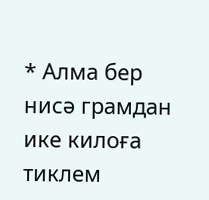* Алма бер нисә грамдан ике килоға тиклем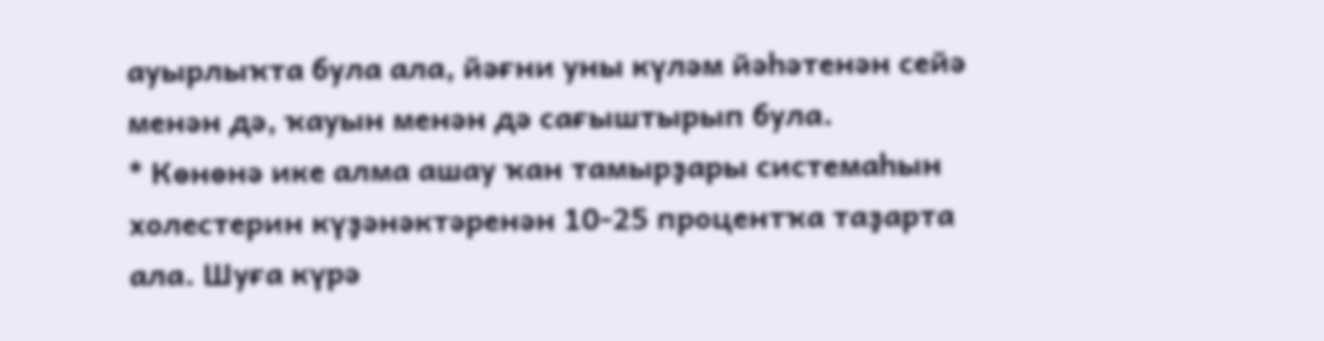ауырлыҡта була ала, йәғни уны күләм йәһәтенән сейә менән дә, ҡауын менән дә сағыштырып була.
* Көнөнә ике алма ашау ҡан тамырҙары системаһын холестерин күҙәнәктәренән 10-25 процентҡа таҙарта ала. Шуға күрә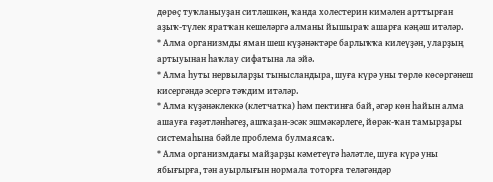дөрөҫ туҡланыуҙан ситләшкән, ҡанда холестерин кимәлен арттырған аҙыҡ-түлек яратҡан кешеләргә алманы йышыраҡ ашарға кәңәш итәләр.
* Алма организмды яман шеш күҙәнәктәре барлыҡҡа килеүҙән, уларҙың артыуынан һаҡлау сифатына ла эйә.
* Алма һуты нервыларҙы тынысландыра, шуға күрә уны төрлө көсөргәнеш кисергәндә эсергә тәҡдим итәләр.
* Алма күҙәнәклеккә (клетчатка) һәм пектинға бай, әгәр көн һайын алма ашауға ғәҙәтләнһәгеҙ, ашҡаҙан-эсәк эшмәкәрлеге, йөрәк-ҡан тамырҙары системаһына бәйле проблема булмаясаҡ.
* Алма организмдағы майҙарҙы кәметеүгә һәләтле, шуға күрә уны ябығырға, тән ауырлығын нормала тоторға теләгәндәр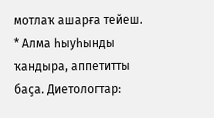мотлаҡ ашарға тейеш.
* Алма һыуһынды ҡандыра, аппетитты баҫа. Диетологтар: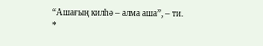“Ашағың килһә – алма аша”, – ти.
*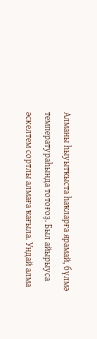Алманы һыуытҡыста һаҡларға ярамай, бүлмә температураһында тотоғоҙ. Был айырыуса әскелтем сортлы алмаға ҡағыла. Ундай алма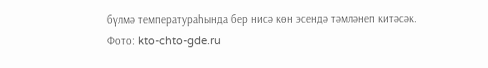бүлмә температураһында бер нисә көн эсендә тәмләнеп китәсәк.
Фото: kto-chto-gde.ru